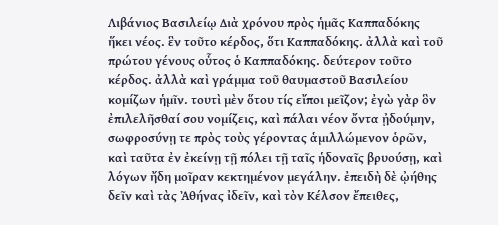Λιβάνιος Βασιλείῳ Διὰ χρόνου πρὸς ἡμᾶς Καππαδόκης ἥκει νέος. ἓν τοῦτο κέρδος, ὅτι Καππαδόκης. ἀλλὰ καὶ τοῦ πρώτου γένους οὗτος ὁ Καππαδόκης. δεύτερον τοῦτο κέρδος. ἀλλὰ καὶ γράμμα τοῦ θαυμαστοῦ Βασιλείου κομίζων ἡμῖν. τουτὶ μὲν ὅτου τίς εἴποι μεῖζον; ἐγὼ γὰρ ὃν ἐπιλελῆσθαί σου νομίζεις, καὶ πάλαι νέον ὄντα ᾐδούμην, σωφροσύνῃ τε πρὸς τοὺς γέροντας ἁμιλλώμενον ὁρῶν, καὶ ταῦτα ἐν ἐκείνῃ τῇ πόλει τῇ ταῖς ἡδοναῖς βρυούσῃ, καὶ λόγων ἤδη μοῖραν κεκτημένον μεγάλην. ἐπειδὴ δὲ ᾠήθης δεῖν καὶ τὰς Ἀθήνας ἰδεῖν, καὶ τὸν Κέλσον ἔπειθες,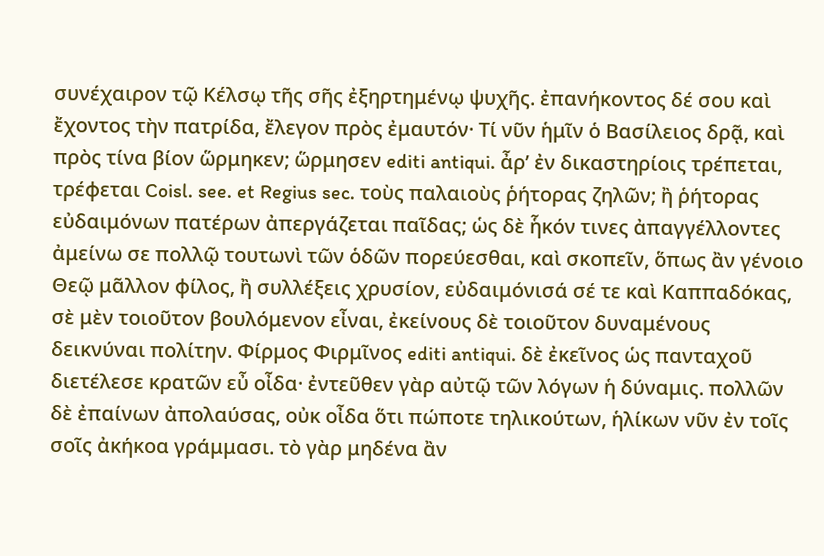συνέχαιρον τῷ Κέλσῳ τῆς σῆς ἐξηρτημένῳ ψυχῆς. ἐπανήκοντος δέ σου καὶ ἔχοντος τὴν πατρίδα, ἔλεγον πρὸς ἐμαυτόν· Τί νῦν ἡμῖν ὁ Βασίλειος δρᾷ, καὶ πρὸς τίνα βίον ὥρμηκεν; ὥρμησεν editi antiqui. ἆρʼ ἐν δικαστηρίοις τρέπεται, τρέφεται Coisl. see. et Regius sec. τοὺς παλαιοὺς ῥήτορας ζηλῶν; ἢ ῥήτορας εὐδαιμόνων πατέρων ἀπεργάζεται παῖδας; ὡς δὲ ἧκόν τινες ἀπαγγέλλοντες ἀμείνω σε πολλῷ τουτωνὶ τῶν ὁδῶν πορεύεσθαι, καὶ σκοπεῖν, ὅπως ἂν γένοιο Θεῷ μᾶλλον φίλος, ἢ συλλέξεις χρυσίον, εὐδαιμόνισά σέ τε καὶ Καππαδόκας, σὲ μὲν τοιοῦτον βουλόμενον εἶναι, ἐκείνους δὲ τοιοῦτον δυναμένους δεικνύναι πολίτην. Φίρμος Φιρμῖνος editi antiqui. δὲ ἐκεῖνος ὡς πανταχοῦ διετέλεσε κρατῶν εὖ οἶδα· ἐντεῦθεν γὰρ αὐτῷ τῶν λόγων ἡ δύναμις. πολλῶν δὲ ἐπαίνων ἀπολαύσας, οὐκ οἶδα ὅτι πώποτε τηλικούτων, ἡλίκων νῦν ἐν τοῖς σοῖς ἀκήκοα γράμμασι. τὸ γὰρ μηδένα ἂν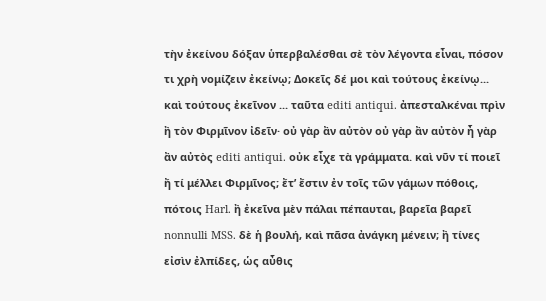τὴν ἐκείνου δόξαν ὑπερβαλέσθαι σὲ τὸν λέγοντα εἶναι, πόσον τι χρὴ νομίζειν ἐκείνῳ; Δοκεῖς δέ μοι καὶ τούτους ἐκείνῳ... καὶ τούτους ἐκεῖνον ... ταῦτα editi antiqui. ἀπεσταλκέναι πρὶν ἢ τὸν Φιρμῖνον ἰδεῖν· οὐ γὰρ ἂν αὐτὸν οὐ γὰρ ἂν αὐτὸν ἦ γὰρ ἂν αὐτὸς editi antiqui. οὐκ εἶχε τὰ γράμματα. καὶ νῦν τί ποιεῖ ἤ τί μέλλει Φιρμῖνος; ἔτʼ ἔστιν ἐν τοῖς τῶν γάμων πόθοις, πότοις Harl. ἢ ἐκεῖνα μὲν πάλαι πέπαυται, βαρεῖα βαρεῖ nonnulli MSS. δὲ ἡ βουλή, καὶ πᾶσα ἀνάγκη μένειν; ἢ τίνες εἰσὶν ἐλπίδες, ὡς αὖθις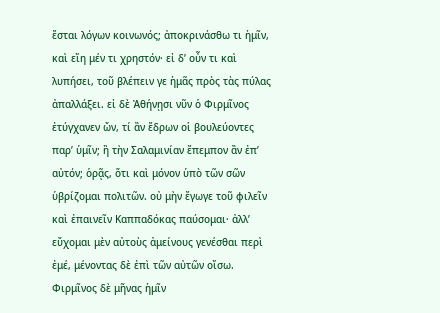ἔσται λόγων κοινωνός; ἀποκρινάσθω τι ἡμῖν, καὶ εἴη μέν τι χρηστόν· εἰ δʼ οὖν τι καὶ λυπήσει, τοῦ βλέπειν γε ἡμᾶς πρὸς τὰς πύλας ἀπαλλάξει. εἰ δὲ Ἀθήνῃσι νῦν ὁ Φιρμῖνος ἐτύγχανεν ὤν, τί ἂν ἔδρων οἱ βουλεύοντες παρʼ ὑμῖν; ἢ τὴν Σαλαμινίαν ἔπεμπον ἂν ἐπʼ αὐτόν; ὁρᾷς, ὅτι καὶ μόνον ὑπὸ τῶν σῶν ὑβρίζομαι πολιτῶν. οὐ μὴν ἔγωγε τοῦ φιλεῖν καὶ ἐπαινεῖν Καππαδόκας παύσομαι· ἀλλʼ εὔχομαι μὲν αὐτοὺς ἀμείνους γενέσθαι περὶ ἐμέ, μένοντας δὲ ἐπὶ τῶν αὐτῶν οἴσω. Φιρμῖνος δὲ μῆνας ἡμῖν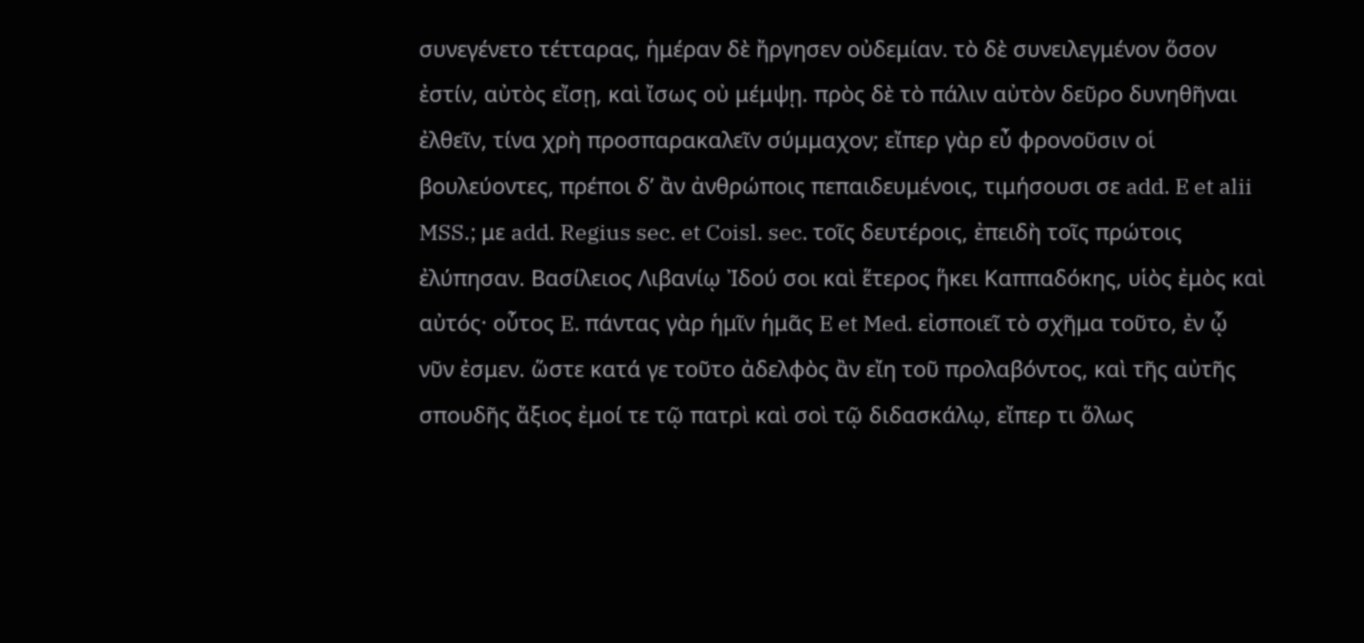συνεγένετο τέτταρας, ἡμέραν δὲ ἤργησεν οὐδεμίαν. τὸ δὲ συνειλεγμένον ὅσον ἐστίν, αὐτὸς εἴσῃ, καὶ ἴσως οὐ μέμψῃ. πρὸς δὲ τὸ πάλιν αὐτὸν δεῦρο δυνηθῆναι ἐλθεῖν, τίνα χρὴ προσπαρακαλεῖν σύμμαχον; εἴπερ γὰρ εὖ φρονοῦσιν οἱ βουλεύοντες, πρέποι δʼ ἂν ἀνθρώποις πεπαιδευμένοις, τιμήσουσι σε add. E et alii MSS.; με add. Regius sec. et Coisl. sec. τοῖς δευτέροις, ἐπειδὴ τοῖς πρώτοις ἐλύπησαν. Βασίλειος Λιβανίῳ Ἰδού σοι καὶ ἕτερος ἥκει Καππαδόκης, υἱὸς ἐμὸς καὶ αὐτός· οὗτος E. πάντας γὰρ ἡμῖν ἡμᾶς E et Med. εἰσποιεῖ τὸ σχῆμα τοῦτο, ἐν ᾧ νῦν ἐσμεν. ὥστε κατά γε τοῦτο ἀδελφὸς ἂν εἴη τοῦ προλαβόντος, καὶ τῆς αὐτῆς σπουδῆς ἄξιος ἐμοί τε τῷ πατρὶ καὶ σοὶ τῷ διδασκάλῳ, εἴπερ τι ὅλως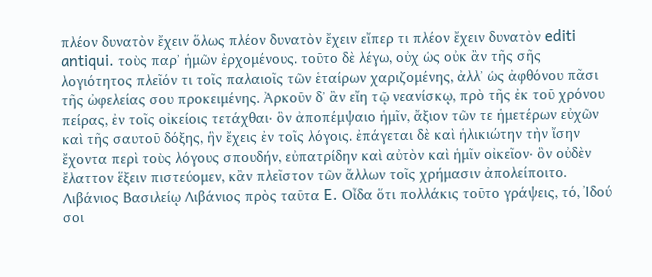πλέον δυνατὸν ἔχειν ὅλως πλέον δυνατὸν ἔχειν εἴπερ τι πλέον ἔχειν δυνατὸν editi antiqui. τοὺς παρʼ ἡμῶν ἐρχομένους. τοῦτο δὲ λέγω, οὐχ ὡς οὐκ ἂν τῆς σῆς λογιότητος πλεῖόν τι τοῖς παλαιοῖς τῶν ἑταίρων χαριζομένης, ἀλλʼ ὡς ἀφθόνου πᾶσι τῆς ὠφελείας σου προκειμένης. Ἀρκοῦν δʼ ἂν εἴη τῷ νεανίσκῳ, πρὸ τῆς ἐκ τοῦ χρόνου πείρας, ἐν τοῖς οἰκείοις τετάχθαι· ὃν ἀποπέμψαιο ἡμῖν, ἄξιον τῶν τε ἡμετέρων εὐχῶν καὶ τῆς σαυτοῦ δόξης, ἣν ἔχεις ἐν τοῖς λόγοις. ἐπάγεται δὲ καὶ ἡλικιώτην τὴν ἴσην ἔχοντα περὶ τοὺς λόγους σπουδήν, εὐπατρίδην καὶ αὐτὸν καὶ ἡμῖν οἰκεῖον· ὃν οὐδὲν ἔλαττον ἕξειν πιστεύομεν, κἂν πλεῖστον τῶν ἄλλων τοῖς χρήμασιν ἀπολείποιτο. Λιβάνιος Βασιλείῳ Λιβάνιος πρὸς ταῦτα E. Οἶδα ὅτι πολλάκις τοῦτο γράψεις, τό, Ἰδού σοι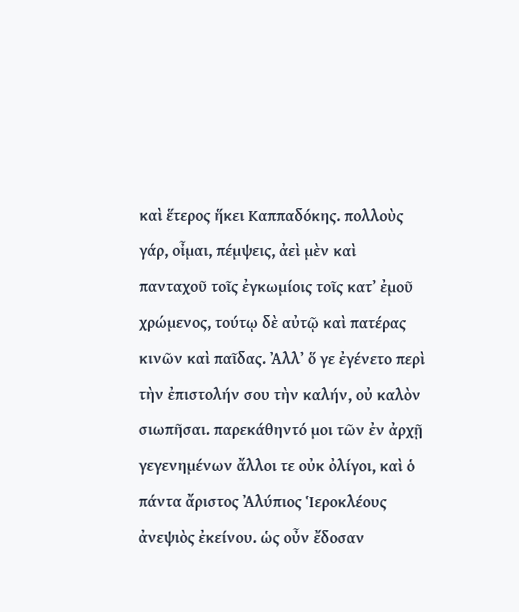καὶ ἕτερος ἥκει Καππαδόκης. πολλοὺς γάρ, οἶμαι, πέμψεις, ἀεὶ μὲν καὶ πανταχοῦ τοῖς ἐγκωμίοις τοῖς κατʼ ἐμοῦ χρώμενος, τούτῳ δὲ αὐτῷ καὶ πατέρας κινῶν καὶ παῖδας. Ἀλλʼ ὅ γε ἐγένετο περὶ τὴν ἐπιστολήν σου τὴν καλήν, οὐ καλὸν σιωπῆσαι. παρεκάθηντό μοι τῶν ἐν ἀρχῇ γεγενημένων ἄλλοι τε οὐκ ὀλίγοι, καὶ ὁ πάντα ἄριστος Ἀλύπιος Ἱεροκλέους ἀνεψιὸς ἐκείνου. ὡς οὖν ἔδοσαν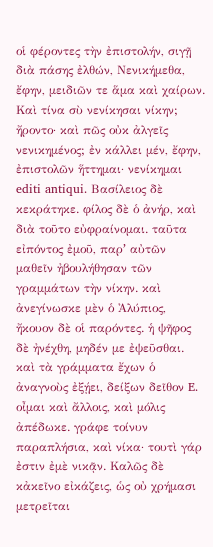οἱ φέροντες τὴν ἐπιστολήν, σιγῇ διὰ πάσης ἐλθών, Νενικήμεθα, ἔφην, μειδιῶν τε ἅμα καὶ χαίρων. Καὶ τίνα σὺ νενίκησαι νίκην; ἤροντο· καὶ πῶς οὐκ ἀλγεῖς νενικημένος; ἐν κάλλει μέν, ἔφην, ἐπιστολῶν ἥττημαι· νενίκημαι editi antiqui. Βασίλειος δὲ κεκράτηκε. φίλος δὲ ὁ ἀνήρ, καὶ διὰ τοῦτο εὐφραίνομαι. ταῦτα εἰπόντος ἐμοῦ, παρʼ αὐτῶν μαθεῖν ἠβουλήθησαν τῶν γραμμάτων τὴν νίκην. καὶ ἀνεγίνωσκε μὲν ὁ Ἀλύπιος, ἤκουον δὲ οἱ παρόντες. ἡ ψῆφος δὲ ἠνέχθη, μηδέν με ἐψεῦσθαι. καὶ τὰ γράμματα ἔχων ὁ ἀναγνοὺς ἐξῄει, δείξων δεῖθον E. οἶμαι καὶ ἄλλοις, καὶ μόλις ἀπέδωκε. γράφε τοίνυν παραπλήσια, καὶ νίκα· τουτὶ γάρ ἐστιν ἐμὲ νικᾷν. Καλῶς δὲ κἀκεῖνο εἰκάζεις, ὡς οὐ χρήμασι μετρεῖται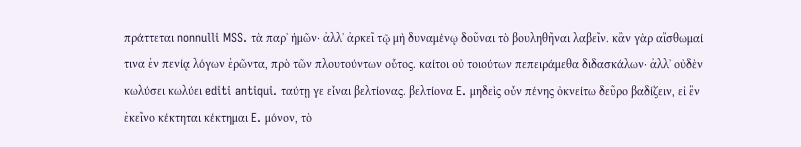πράττεται nonnulli MSS. τὰ παρʼ ἡμῶν· ἀλλʼ ἀρκεῖ τῷ μὴ δυναμένῳ δοῦναι τὸ βουληθῆναι λαβεῖν. κἂν γὰρ αἴσθωμαί τινα ἐν πενίᾳ λόγων ἐρῶντα, πρὸ τῶν πλουτούντων οὗτος. καίτοι οὐ τοιούτων πεπειράμεθα διδασκάλων· ἀλλʼ οὐδὲν κωλύσει κωλύει editi antiqui. ταύτῃ γε εἶναι βελτίονας. βελτίονα E. μηδεὶς οὖν πένης ὀκνείτω δεῦρο βαδίζειν, εἰ ἓν ἐκεῖνο κέκτηται κέκτημαι E. μόνον, τὸ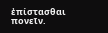ἐπίστασθαι πονεῖν.